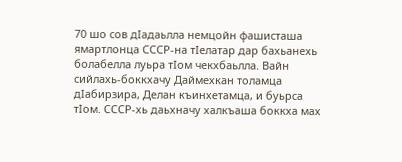70 шо сов дIадаьлла немцойн фашисташа ямартлонца СССР-на тIелатар дар бахьанехь болабелла луьра тIом чекхбаьлла. Вайн сийлахь-боккхачу Даймехкан толамца дIабирзира, Делан къинхетамца, и буьрса тIом. СССР-хь даьхначу халкъаша боккха мах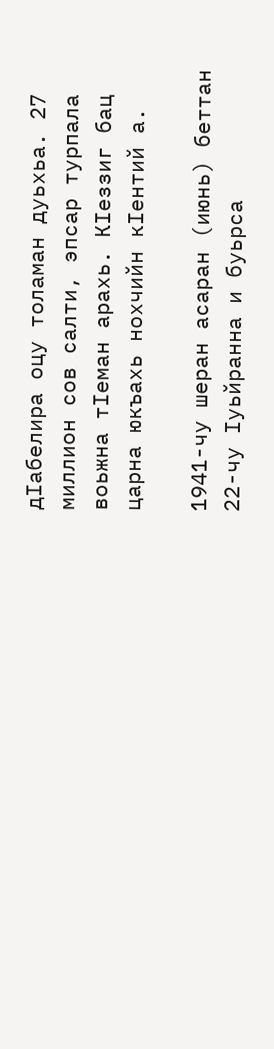дIабелира оцу толаман дуьхьа. 27 миллион сов салти, эпсар турпала воьжна тIеман арахь. КIеззиг бац царна юкъахь нохчийн кIентий а.

1941-чу шеран асаран (июнь) беттан 22-чу Iуьйранна и буьрса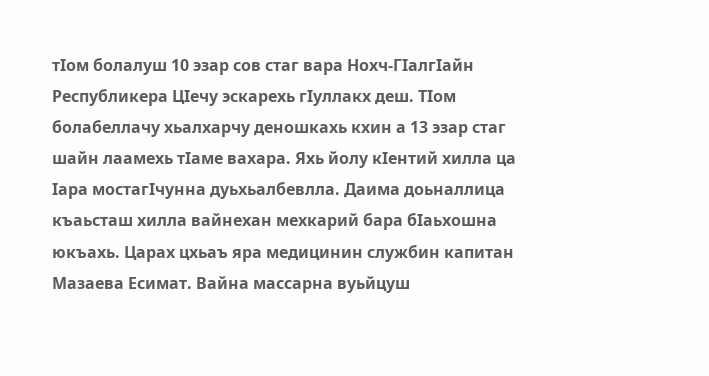тIом болалуш 10 эзар сов стаг вара Нохч-ГIалгIайн Республикера ЦIечу эскарехь гIуллакх деш. ТIом болабеллачу хьалхарчу деношкахь кхин а 13 эзар стаг шайн лаамехь тIаме вахара. Яхь йолу кIентий хилла ца Iара мостагIчунна дуьхьалбевлла. Даима доьналлица къаьсташ хилла вайнехан мехкарий бара бIаьхошна юкъахь. Царах цхьаъ яра медицинин службин капитан Мазаева Есимат. Вайна массарна вуьйцуш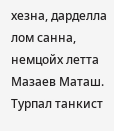хезна, дарделла лом санна, немцойх летта Мазаев Маташ. Турпал танкист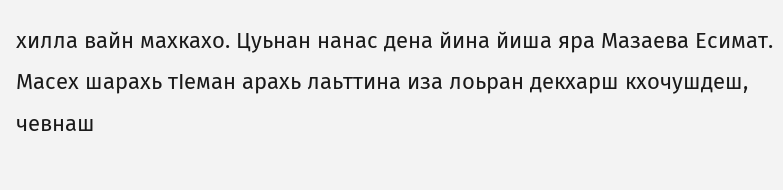хилла вайн махкахо. Цуьнан нанас дена йина йиша яра Мазаева Есимат. Масех шарахь тIеман арахь лаьттина иза лоьран декхарш кхочушдеш, чевнаш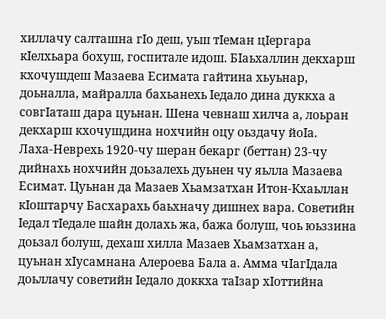хиллачу салташна гIо деш, уьш тIеман цIергара кIелхьара бохуш, госпитале идош. БIаьхаллин декхарш кхочушдеш Мазаева Есимата гайтина хьуьнар, доьналла, майралла бахьанехь Iедало дина дуккха а совгIаташ дара цуьнан. Шена чевнаш хилча а, лоьран декхарш кхочушдина нохчийн оцу оьздачу йоIа.
Лаха-Неврехь 1920-чу шеран бекарг (беттан) 23-чу дийнахь нохчийн доьзалехь дуьнен чу яьлла Мазаева Есимат. Цуьнан да Мазаев Хьамзатхан Итон-Кхаьллан кIоштарчу Басхарахь баьхначу дишнех вара. Советийн Iедал тIедале шайн долахь жа, бажа болуш, чоь юьззина доьзал болуш, дехаш хилла Мазаев Хьамзатхан а, цуьнан хIусамнана Алероева Бала а. Амма чIагIдала доьллачу советийн Iедало доккха таIзар хIоттийна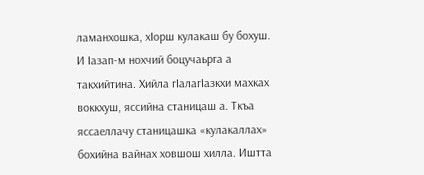ламанхошка, хIорш кулакаш бу бохуш. И Iазап-м нохчий боцучаьрга а такхийтина. Хийла гIалагIазкхи махках воккхуш, яссийна станицаш а. Ткъа яссаеллачу станицашка «кулакаллах» бохийна вайнах ховшош хилла. Иштта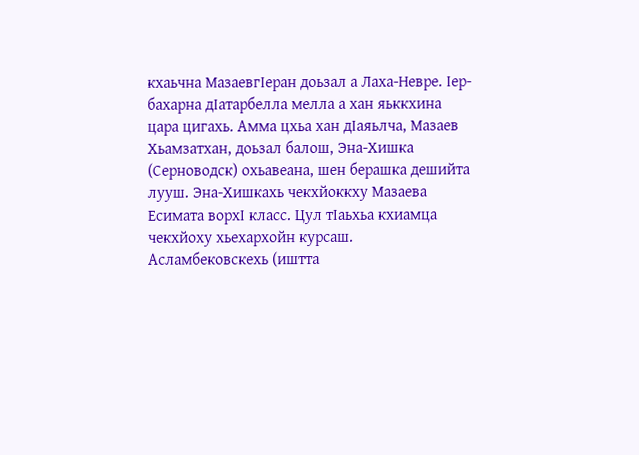кхаьчна МазаевгIеран доьзал а Лаха-Невре. Iер-бахарна дIатарбелла мелла а хан яьккхина цара цигахь. Амма цхьа хан дIаяьлча, Мазаев Хьамзатхан, доьзал балош, Эна-Хишка (Серноводск) охьавеана, шен берашка дешийта лууш. Эна-Хишкахь чекхйоккху Мазаева Есимата ворхI класс. Цул тIаьхьа кхиамца чекхйоху хьехархойн курсаш. Асламбековскехь (иштта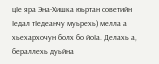цIе яра Эна-Хишка юьртан советийн Iедал тIедеанчу муьрехь) мелла а хьехархочун болх бо йоIа. Делахь а, бераллехь дуьйна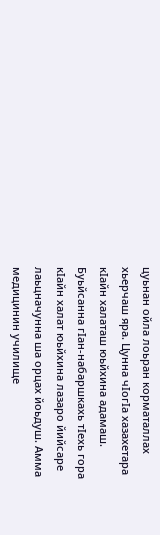цуьнан ойла лоьран корматаллах хьерчаш яра. Цунна чIогIа хазахетара кIайн халаташ юьйхина адамаш. Буьйсанна гIан-набаршкахь тIехь гора кIайн халат юьйхина лазаро йийсаре лаьцначунна ша орцах йоьдуш. Амма медицинин училище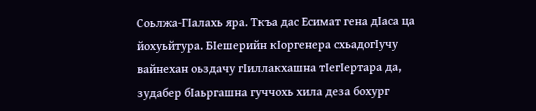Соьлжа-ГIалахь яра. Ткъа дас Есимат гена дIаса ца йохуьйтура. БIешерийн кIоргенера схьадогIучу вайнехан оьздачу гIиллакхашна тIегIертара да, зудабер бIаьргашна гуччохь хила деза бохург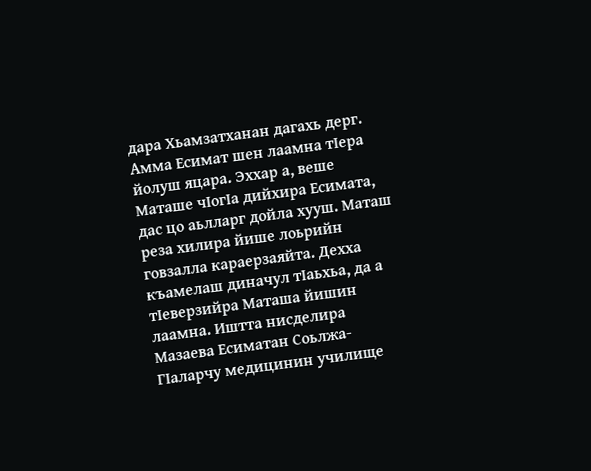дара Хьамзатханан дагахь дерг. Амма Есимат шен лаамна тIера йолуш яцара. Эххар а, веше Маташе чIогIа дийхира Есимата, дас цо аьлларг дойла хууш. Маташ реза хилира йише лоьрийн говзалла караерзаяйта. Дехха къамелаш диначул тIаьхьа, да а тIеверзийра Маташа йишин лаамна. Иштта нисделира Мазаева Есиматан Соьлжа-ГIаларчу медицинин училище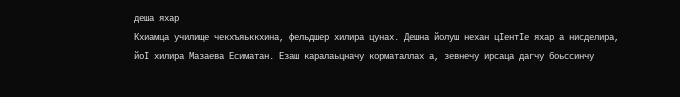деша яхар
Кхиамца училище чекхъяьккхина, фельдшер хилира цунах. Дешна йолуш нехан цIентIе яхар а нисделира, йоI хилира Мазаева Есиматан. Езаш каралаьцначу корматаллах а, зевнечу ирсаца дагчу боьссинчу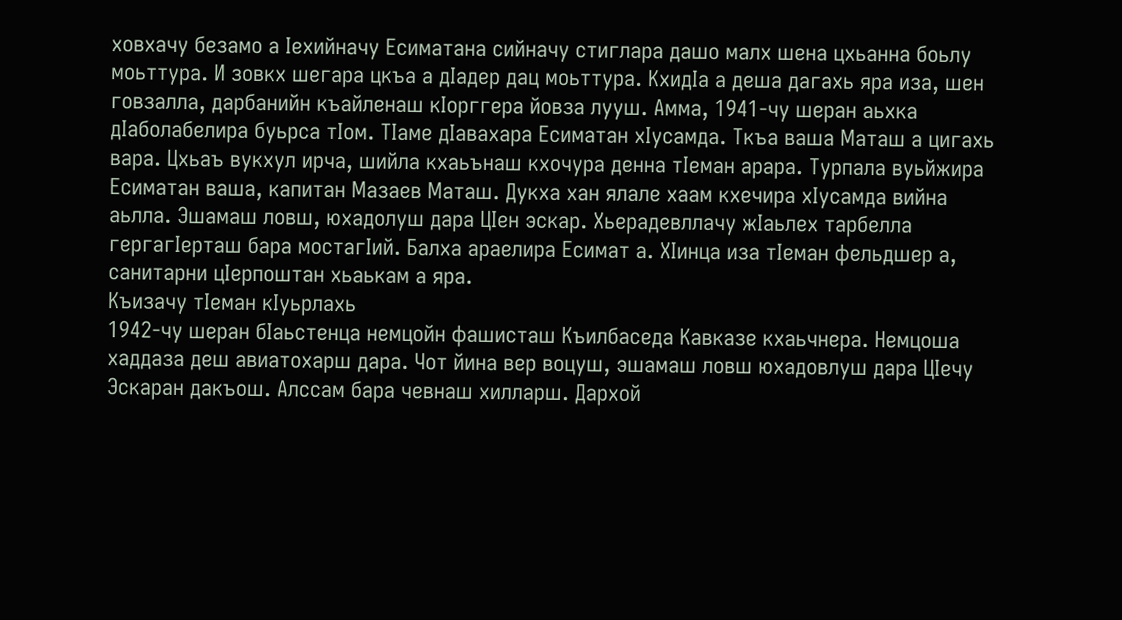ховхачу безамо а Iехийначу Есиматана сийначу стиглара дашо малх шена цхьанна боьлу моьттура. И зовкх шегара цкъа а дIадер дац моьттура. КхидIа а деша дагахь яра иза, шен говзалла, дарбанийн къайленаш кIорггера йовза лууш. Амма, 1941-чу шеран аьхка дIаболабелира буьрса тIом. ТIаме дIавахара Есиматан хIусамда. Ткъа ваша Маташ а цигахь вара. Цхьаъ вукхул ирча, шийла кхаьънаш кхочура денна тIеман арара. Турпала вуьйжира Есиматан ваша, капитан Мазаев Маташ. Дукха хан ялале хаам кхечира хIусамда вийна аьлла. Эшамаш ловш, юхадолуш дара ЦIен эскар. Хьерадевллачу жIаьлех тарбелла гергагIерташ бара мостагIий. Балха араелира Есимат а. ХIинца иза тIеман фельдшер а, санитарни цIерпоштан хьаькам а яра.
Къизачу тIеман кIуьрлахь
1942-чу шеран бIаьстенца немцойн фашисташ Къилбаседа Кавказе кхаьчнера. Немцоша хаддаза деш авиатохарш дара. Чот йина вер воцуш, эшамаш ловш юхадовлуш дара ЦIечу Эскаран дакъош. Алссам бара чевнаш хилларш. Дархой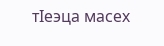тIеэца масех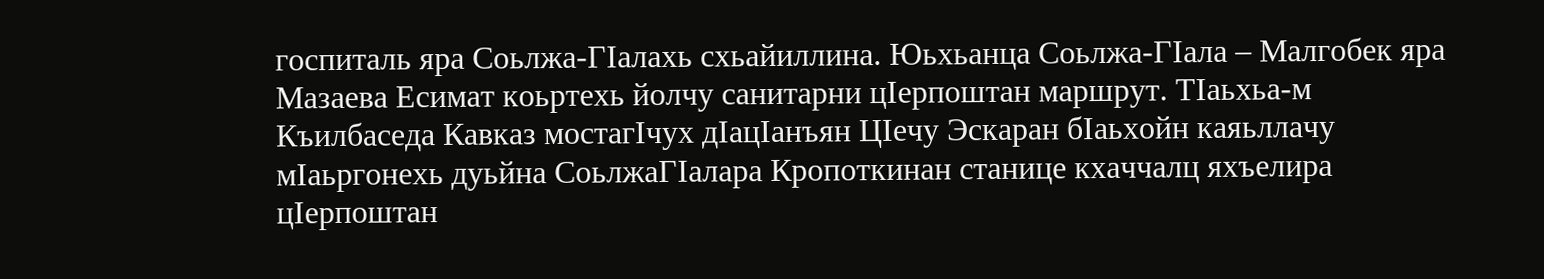госпиталь яра Соьлжа-ГIалахь схьайиллина. Юьхьанца Соьлжа-ГIала – Малгобек яра Мазаева Есимат коьртехь йолчу санитарни цIерпоштан маршрут. ТIаьхьа-м Къилбаседа Кавказ мостагIчух дIацIанъян ЦIечу Эскаран бIаьхойн каяьллачу мIаьргонехь дуьйна СоьлжаГIалара Кропоткинан станице кхаччалц яхъелира цIерпоштан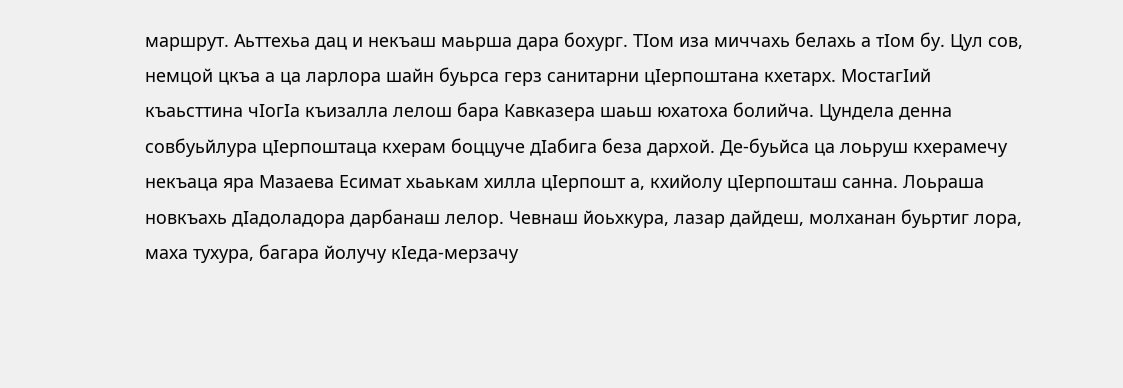маршрут. Аьттехьа дац и некъаш маьрша дара бохург. ТIом иза миччахь белахь а тIом бу. Цул сов, немцой цкъа а ца ларлора шайн буьрса герз санитарни цIерпоштана кхетарх. МостагIий къаьсттина чIогIа къизалла лелош бара Кавказера шаьш юхатоха болийча. Цундела денна совбуьйлура цIерпоштаца кхерам боццуче дIабига беза дархой. Де-буьйса ца лоьруш кхерамечу некъаца яра Мазаева Есимат хьаькам хилла цIерпошт а, кхийолу цIерпошташ санна. Лоьраша новкъахь дIадоладора дарбанаш лелор. Чевнаш йоьхкура, лазар дайдеш, молханан буьртиг лора, маха тухура, багара йолучу кIеда-мерзачу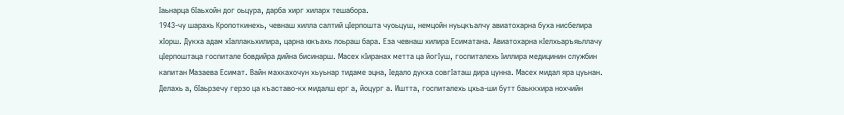Iаьнарца бIаьхойн дог оьцура, дарба хирг хиларх тешабора.
1943-чу шарахь Кропоткинехь, чевнаш хилла салтий цIерпошта чуоьцуш, немцойн нуьцкъалчу авиатохарна буха нисбелира хIорш. Дукха адам хIаллакьхилира, царна юкъахь лоьраш бара. Еза чевнаш хилира Есиматана. Авиатохарна кIелхьаръяьллачу цIерпоштаца госпитале бовдийра дийна бисинарш. Масех кIиранах метта ца йогIуш, госпиталехь Iиллира медицинин службин капитан Мазаева Есимат. Вайн махкахочун хьуьнар тидаме эцна, Iедало дукха совгIаташ дира цунна. Масех мидал яра цуьнан. Делахь а, бIаьрзечу герзо ца къаставо-кх мидалш ерг а, йоцург а. Иштта, госпиталехь цхьа-ши бутт баьккхира нохчийн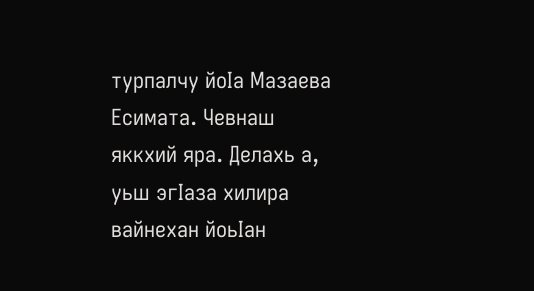турпалчу йоIа Мазаева Есимата. Чевнаш яккхий яра. Делахь а, уьш эгIаза хилира вайнехан йоьIан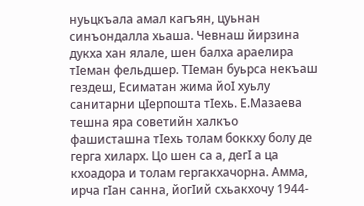нуьцкъала амал кагъян, цуьнан синъондалла хьаша. Чевнаш йирзина дукха хан ялале, шен балха араелира тIеман фельдшер. ТIеман буьрса некъаш гездеш, Есиматан жима йоI хуьлу санитарни цIерпошта тIехь. Е.Мазаева тешна яра советийн халкъо фашисташна тIехь толам боккху болу де герга хиларх. Цо шен са а, дегI а ца кхоадора и толам гергакхачорна. Амма, ирча гIан санна, йогIий схьакхочу 1944-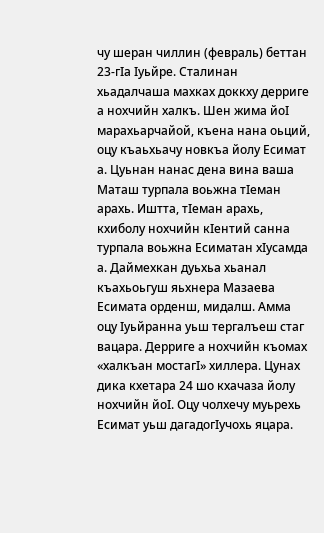чу шеран чиллин (февраль) беттан 23-гIа Iуьйре. Сталинан хьадалчаша махках доккху дерриге а нохчийн халкъ. Шен жима йоI марахьарчайой, къена нана оьций, оцу къаьхьачу новкъа йолу Есимат а. Цуьнан нанас дена вина ваша Маташ турпала воьжна тIеман арахь. Иштта, тIеман арахь, кхиболу нохчийн кIентий санна турпала воьжна Есиматан хIусамда а. Даймехкан дуьхьа хьанал къахьоьгуш яьхнера Мазаева Есимата орденш, мидалш. Амма оцу Iуьйранна уьш тергалъеш стаг вацара. Дерриге а нохчийн къомах «халкъан мостагI» хиллера. Цунах дика кхетара 24 шо кхачаза йолу нохчийн йоI. Оцу чолхечу муьрехь Есимат уьш дагадогIучохь яцара.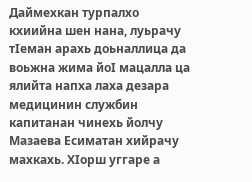Даймехкан турпалхо кхиийна шен нана, луьрачу тIеман арахь доьналлица да воьжна жима йоI мацалла ца ялийта напха лаха дезара медицинин службин капитанан чинехь йолчу Мазаева Есиматан хийрачу махкахь. ХIорш уггаре а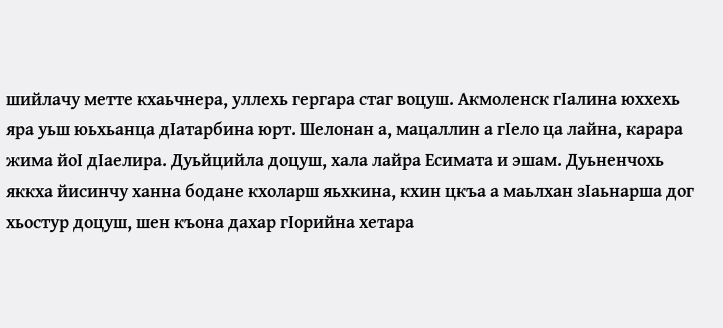шийлачу метте кхаьчнера, уллехь гергара стаг воцуш. Акмоленск гIалина юххехь яра уьш юьхьанца дIатарбина юрт. Шелонан а, мацаллин а гIело ца лайна, карара жима йоI дIаелира. Дуьйцийла доцуш, хала лайра Есимата и эшам. Дуьненчохь яккха йисинчу ханна бодане кхоларш яьхкина, кхин цкъа а маьлхан зIаьнарша дог хьостур доцуш, шен къона дахар гIорийна хетара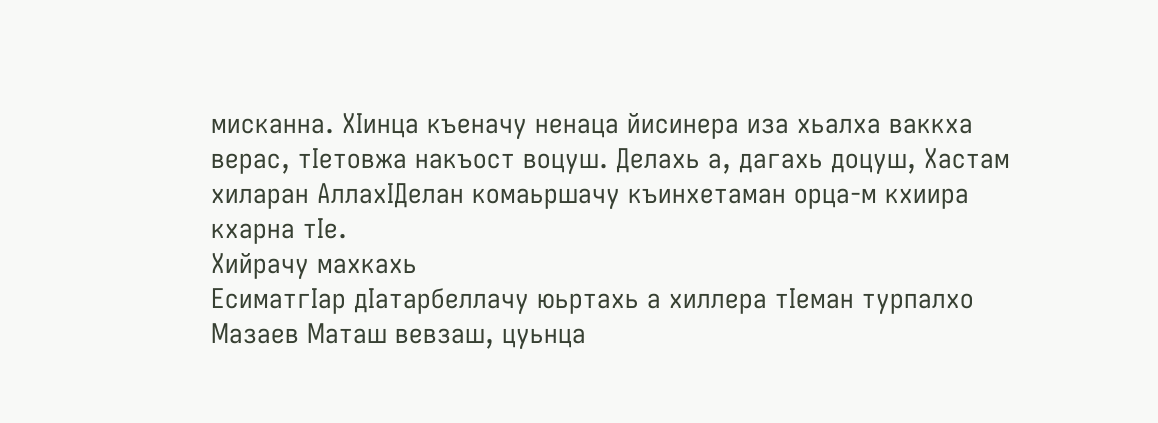мисканна. ХIинца къеначу ненаца йисинера иза хьалха ваккха верас, тIетовжа накъост воцуш. Делахь а, дагахь доцуш, Хастам хиларан АллахIДелан комаьршачу къинхетаман орца-м кхиира кхарна тIе.
Хийрачу махкахь
ЕсиматгIар дIатарбеллачу юьртахь а хиллера тIеман турпалхо Мазаев Маташ вевзаш, цуьнца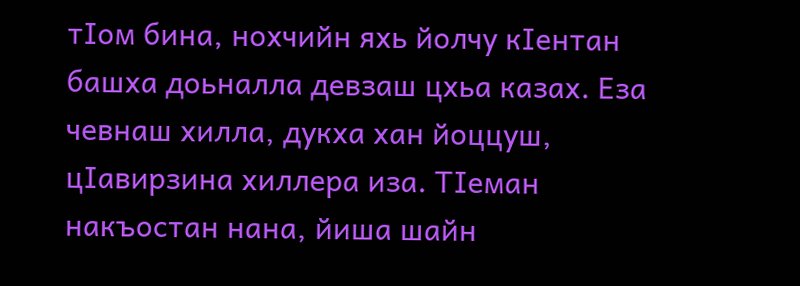тIом бина, нохчийн яхь йолчу кIентан башха доьналла девзаш цхьа казах. Еза чевнаш хилла, дукха хан йоццуш, цIавирзина хиллера иза. ТIеман накъостан нана, йиша шайн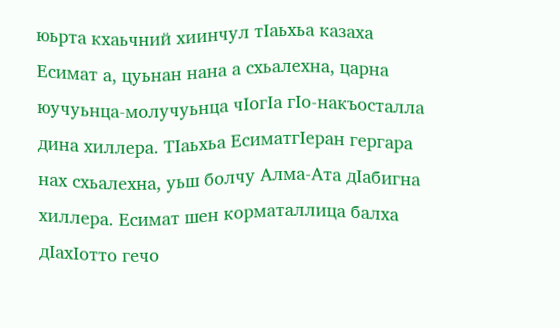юьрта кхаьчний хиинчул тIаьхьа казаха Есимат а, цуьнан нана а схьалехна, царна юучуьнца-молучуьнца чIогIа гIо-накъосталла дина хиллера. ТIаьхьа ЕсиматгIеран гергара нах схьалехна, уьш болчу Алма-Ата дIабигна хиллера. Есимат шен корматаллица балха дIахIотто гечо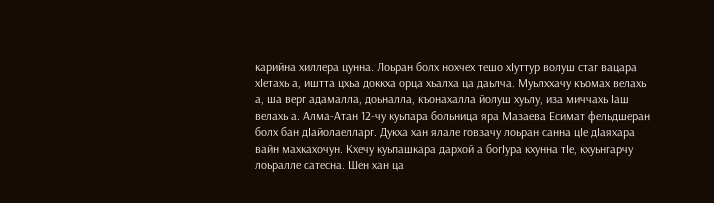карийна хиллера цунна. Лоьран болх нохчех тешо хIуттур волуш стаг вацара хIетахь а, иштта цхьа доккха орца хьалха ца даьлча. Муьлххачу къомах велахь а, ша верг адамалла, доьналла, къонахалла йолуш хуьлу, иза миччахь Iаш велахь а. Алма-Атан 12-чу куьпара больница яра Мазаева Есимат фельдшеран болх бан дIайолаелларг. Дукха хан ялале говзачу лоьран санна цIе дIаяхара вайн махкахочун. Кхечу куьпашкара дархой а богIура кхунна тIе, кхуьнгарчу лоьралле сатесна. Шен хан ца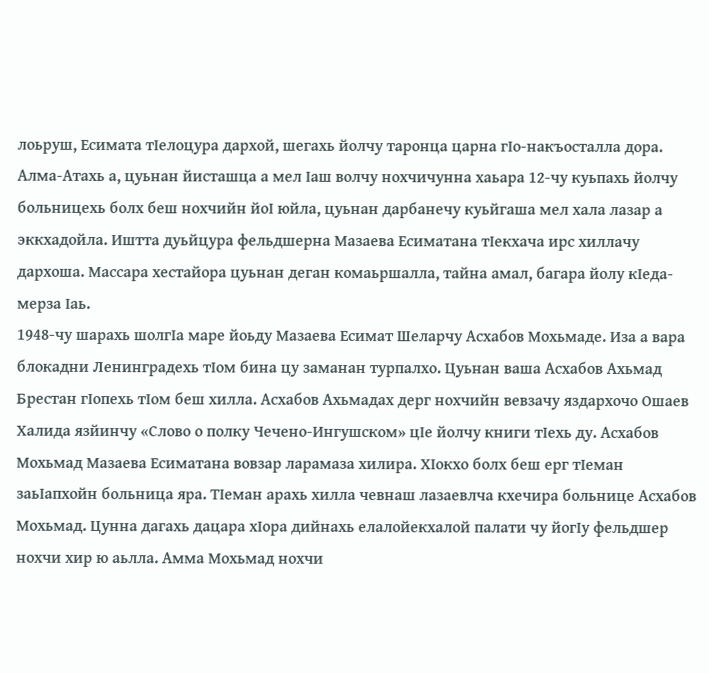лоьруш, Есимата тIелоцура дархой, шегахь йолчу таронца царна гIо-накъосталла дора. Алма-Атахь а, цуьнан йисташца а мел Iаш волчу нохчичунна хаьара 12-чу куьпахь йолчу больницехь болх беш нохчийн йоI юйла, цуьнан дарбанечу куьйгаша мел хала лазар а эккхадойла. Иштта дуьйцура фельдшерна Мазаева Есиматана тIекхача ирс хиллачу дархоша. Массара хестайора цуьнан деган комаьршалла, тайна амал, багара йолу кIеда-мерза Iаь.
1948-чу шарахь шолгIа маре йоьду Мазаева Есимат Шеларчу Асхабов Мохьмаде. Иза а вара блокадни Ленинградехь тIом бина цу заманан турпалхо. Цуьнан ваша Асхабов Ахьмад Брестан гIопехь тIом беш хилла. Асхабов Ахьмадах дерг нохчийн вевзачу яздархочо Ошаев Халида язйинчу «Слово о полку Чечено-Ингушском» цIе йолчу книги тIехь ду. Асхабов Мохьмад Мазаева Есиматана вовзар ларамаза хилира. ХIокхо болх беш ерг тIеман заьIапхойн больница яра. ТIеман арахь хилла чевнаш лазаевлча кхечира больнице Асхабов Мохьмад. Цунна дагахь дацара хIора дийнахь елалойекхалой палати чу йогIу фельдшер нохчи хир ю аьлла. Амма Мохьмад нохчи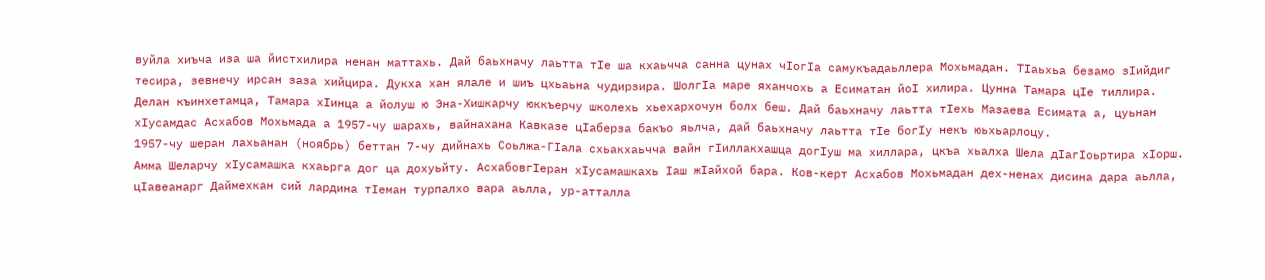вуйла хиъча иза ша йистхилира ненан маттахь. Дай баьхначу лаьтта тIе ша кхаьчча санна цунах чIогIа самукъадаьллера Мохьмадан. ТIаьхьа безамо зIийдиг тесира, зевнечу ирсан заза хийцира. Дукха хан ялале и шиъ цхьаьна чудирзира. ШолгIа маре яханчохь а Есиматан йоI хилира. Цунна Тамара цIе тиллира. Делан къинхетамца, Тамара хIинца а йолуш ю Эна-Хишкарчу юккъерчу школехь хьехархочун болх беш. Дай баьхначу лаьтта тIехь Мазаева Есимата а, цуьнан хIусамдас Асхабов Мохьмада а 1957-чу шарахь, вайнахана Кавказе цIаберза бакъо яьлча, дай баьхначу лаьтта тIе богIу некъ юьхьарлоцу.
1957-чу шеран лахьанан (ноябрь) беттан 7-чу дийнахь Соьлжа-ГIала схьакхаьчча вайн гIиллакхашца догIуш ма хиллара, цкъа хьалха Шела дIагIоьртира хIорш. Амма Шеларчу хIусамашка кхаьрга дог ца дохуьйту. АсхабовгIеран хIусамашкахь Iаш жIайхой бара. Ков-керт Асхабов Мохьмадан дех-ненах дисина дара аьлла, цIавеанарг Даймехкан сий лардина тIеман турпалхо вара аьлла, ур-атталла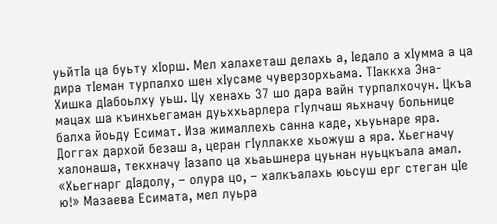уьйтIа ца буьту хIорш. Мел халахеташ делахь а, Iедало а хIумма а ца дира тIеман турпалхо шен хIусаме чуверзорхьама. ТIаккха Эна-Хишка дIабоьлху уьш. Цу хенахь 37 шо дара вайн турпалхочун. Цкъа мацах ша къинхьегаман дуьххьарлера гIулчаш яьхначу больнице балха йоьду Есимат. Иза жималлехь санна каде, хьуьнаре яра. Доггах дархой безаш а, церан гIуллакхе хьожуш а яра. Хьегначу халонаша, текхначу Iазапо ца хьаьшнера цуьнан нуьцкъала амал. «Хьегнарг дIадолу, – олура цо, – халкъалахь юьсуш ерг стеган цIе ю!» Мазаева Есимата, мел луьра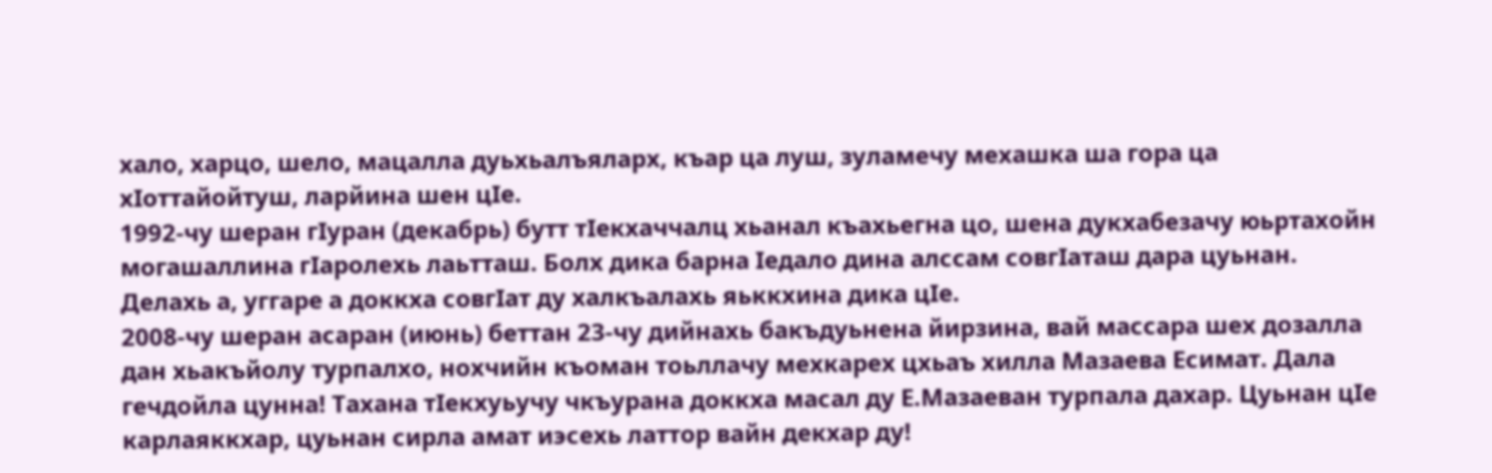хало, харцо, шело, мацалла дуьхьалъяларх, къар ца луш, зуламечу мехашка ша гора ца хIоттайойтуш, ларйина шен цIе.
1992-чу шеран гIуран (декабрь) бутт тIекхаччалц хьанал къахьегна цо, шена дукхабезачу юьртахойн могашаллина гIаролехь лаьтташ. Болх дика барна Iедало дина алссам совгIаташ дара цуьнан. Делахь а, уггаре а доккха совгIат ду халкъалахь яьккхина дика цIе.
2008-чу шеран асаран (июнь) беттан 23-чу дийнахь бакъдуьнена йирзина, вай массара шех дозалла дан хьакъйолу турпалхо, нохчийн къоман тоьллачу мехкарех цхьаъ хилла Мазаева Есимат. Дала гечдойла цунна! Тахана тIекхуьучу чкъурана доккха масал ду Е.Мазаеван турпала дахар. Цуьнан цIе карлаяккхар, цуьнан сирла амат иэсехь латтор вайн декхар ду!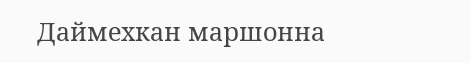Даймехкан маршонна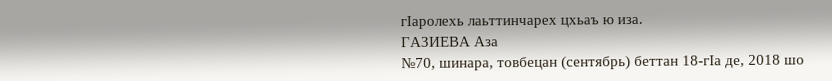гIаролехь лаьттинчарех цхьаъ ю иза.
ГАЗИЕВА Аза
№70, шинара, товбецан (сентябрь) беттан 18-гIа де, 2018 шо